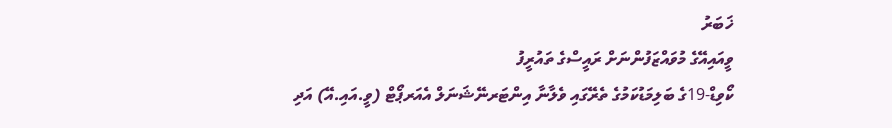ޚަބަރު
ވީއައިއޭގެ މުވައްޒަފުންނަށް ރައީސްގެ ތައުރީފު
ކޯވިޑް-19ގެ ބަލިމަޑުކަމުގެ ތެރޭގައި ވެލާނާ އިންޓަރނޭޝަނަލް އެއަރޕޯޓް (ވީ.އައި.އޭ) އަދި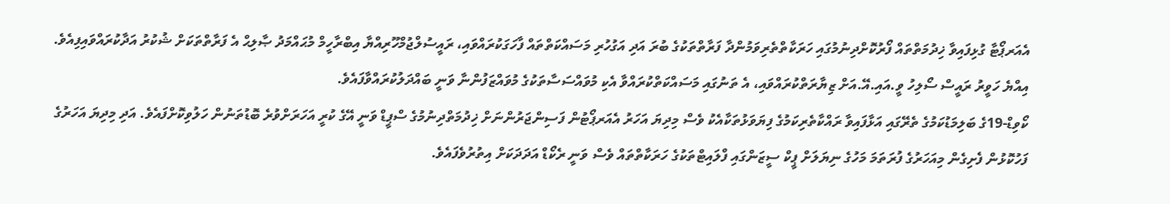އެއަރޕޯޓާ ގުޅިފައިވާ ޚިދުމަތްތައް ފޯރުކޮށްދިނުމުގައި ހަރަކާތްތެރިވަމުންދާ ފަރާތްތަކުގެ ބުރަ އަދި އަގުހުރި މަސައްކަތްތައް ފާހަގަކުރައްވައި، ރައީސުލްޖުމްހޫރިއްޔާ އިބްރާހީމް މުޙައްމަދު ޞާލިޙް އެ ފަރާތްތަކަށް ޝުކުރު އަދާކުރައްވައިފިއެވެ.
އިއްޔެ ހަވީރު ރައީސް ސޯލިހު ވީ.އައި.އޭ.އަށް ޒިޔާރަތްކުރައްވައި، އެ ތަނުގައި މަސައްކަތްކުރައްވާ އެކި މުވައްސަސާތަކުގެ މުވައްޒަފުންނާ ވަނީ ބައްދަލުކުރައްވާފައެވެ.
ކޯވިޑް-19ގެ ބަލިމަޑުކަމުގެ ތެރޭގައި އަޅާފައިވާ ރައްކާތެރިކަމުގެ ފިޔަވަޅުތަކާއެކު ވެސް މިދިޔަ އަހަރު އެއަރޕޯޓުން ފަސިންޖަރުންނަށް ޚިދުމަތްދިނުމުގެ ސްޕީޑް ވަނީ އޭގެ ކުރީ އަހަރަށްވުރެ ބޮޑުތަނުން ހަލުވިކޮށްފައެވެ. އަދި މިދިޔަ އަހަރުގެ ފަހުކޮޅުން ފެށިގެން މިއަހަރުގެ ފުރަތަމަ މަހުގެ ނިޔަލަށް ޕީކް ސީޒަންގައި ފްލައިޓްތަކުގެ ހަރަކާތްތައް ވެސް ވަނީ ރެކޯޑް އަދަދަކަށް އިތުރުވެފައެވެ.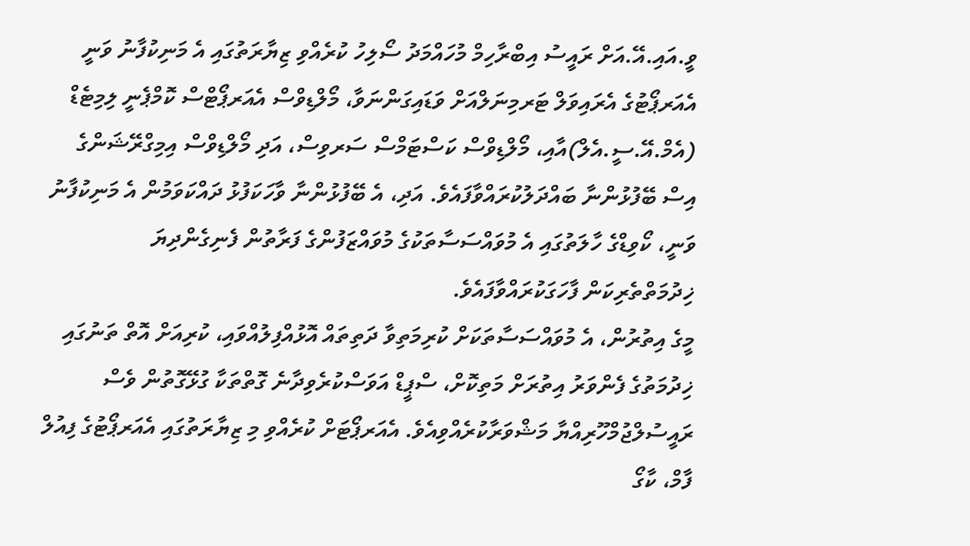ވީ.އައި.އޭ.އަށް ރައީސު އިބްރާހިމް މުހައްމަދު ސޯލިހު ކުރެއްވި ޒިޔާރަތުގައި އެ މަނިކުފާނު ވަނީ އެއަރޕޯޓުގެ އެރައިވަލް ޓަރމިނަލްއަށް ވަޑައިގަންނަވާ، މޯލްޑިވްސް އެއަރޕޯޓްސް ކޮމްޕެނީ ލިމިޓެޑް (އެމް.އޭ.ސީ.އެލް)އާއި، މޯލްޑިވްސް ކަސްޓަމްސް ސަރވިސް، އަދި މޯލްޑިވްސް އިމިގްރޭޝަންގެ އިސް ބޭފުޅުންނާ ބައްދަލުކުރައްވާފައެވެ. އަދި، އެ ބޭފުޅުންނާ ވާހަކަފުޅު ދައްކަވަމުން އެ މަނިކުފާނު ވަނީ، ކޯވިޑްގެ ހާލަތުގައި އެ މުވައްސަސާތަކުގެ މުވައްޒަފުންގެ ފަރާތުން ފެނިގެންދިޔަ ޚިދުމަތްތެރިކަން ފާހަގަކުރައްވާފައެވެ.
މީގެ އިތުރުން، އެ މުވައްސަސާތަކަށް ކުރިމަތިވާ ދަތިތައް އޮޅުއްފިލުއްވައި، ކުރިއަށް އޮތް ތަނުގައި ޚިދުމަތުގެ ފެންވަރު އިތުރަށް މަތިކޮށް، ސްޕީޑް އަވަސްކުރެވިދާނެ ގޮތްތަކާ ގުޅޭގޮތުން ވެސް ރައީސުލްޖުމްހޫރިއްޔާ މަޝްވަރާކުރެއްވިއެވެ. އެއަރޕޯޓަށް ކުރެއްވި މި ޒިޔާރަތުގައި އެއަރޕޯޓުގެ ފިއުލް ފާމް، ކާގޯ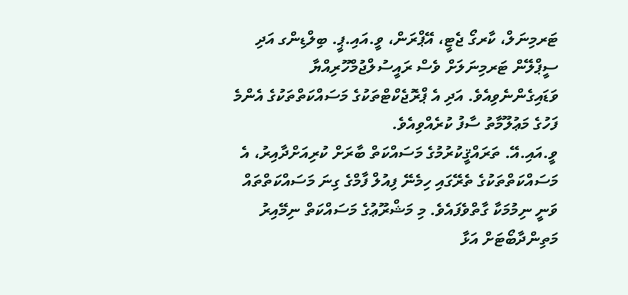ޓަރމިނަލް، ކާރގޯ ޖެޓީ، އޭޕްރަން، ވީ.އައި.ޕީ. ބިލްޑިންގ އަދި ސީޕްލޭން ޓަރމިނަލަށް ވެސް ރައީސުލްޖުމްހޫރިއްޔާ ވަޑައިގެންނެވިއެވެ. އަދި އެ ޕްރޮޖެކްޓްތަކުގެ މަސައްކަތްތަކުގެ އެންމެ ފަހުގެ މަޢުލޫމާތު ސާފު ކުރެއްވިއެވެ.
ވީ.އައި.އޭ. ތަރައްޤީކުރުމުގެ މަސައްކަތް ބާރަށް ކުރިއަށްދާއިރު، އެ މަސައްކަތްތަކުގެ ތެރޭގައި ހިމެނޭ ފިއުލް ފާމްގެ ގިނަ މަސައްކަތްތައް ވަނީ ނިމުމަކާ ގާތްވެފައެވެ. މި މަޝްރޫޢުގެ މަސައްކަތް ނިމޭއިރު މަތިންދާބޯޓަށް އަޅާ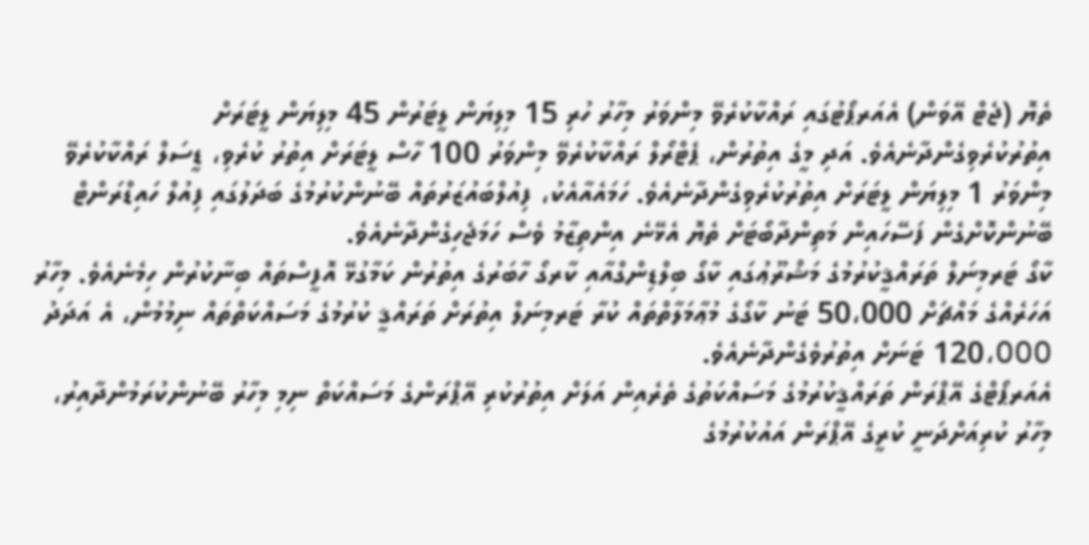ތެޔޮ (ޖެޓް އޭވަން) އެއަރޕޯޓުގައި ރައްކާކުރެވޭ މިންވަރު މިހާރު ހުރި 15 މިލިޔަން ލީޓަރުން 45 މިލިޔަން ލީޓަރަށް އިތުރުކުރެވިގެންދާނެއެވެ. އަދި މީގެ އިތުރުން، ޕެޓްރޯލް ރައްކާކުރެވޭ މިންވަރު 100 ހާސް ލީޓަރަށް އިތުރު ކުރެވި، ޑީސަލް ރައްކާކުރެވޭ މިންވަރު 1 މިލިޔަން ލީޓަރަށް އިތުރުކުރެވިގެންދާނެއެވެ. ހަމައެއާއެކު، ފިއުލްބައުޒަރުތައް ބޭނުންކުރުމުގެ ބަދަލުގައި ފިއުލް ހައިޑްރަންޓް ބޭނުންކޮށްގެން ފަސޭހައިން މަތިންދާބޯޓަށް ތެޔޮ އެޅޭނެ އިންތިޒާމު ވެސް ހަމަޖެހިގެންދާނެއެވެ.
ކާގޯ ޓަރމިނަލް ތަރައްޤީކުރުމުގެ މަޝްރޫޢުގައި ކާގޯ ބިލްޑިންގްއާއި ކާރގޯ ހާބަރުގެ އިތުރުން ކަމާގުޅޭ އޮފީސްތައް ބިނާކުރުން ހިމެނެއެވެ. މިހާރު އަހަރެއްގެ މައްޗަށް 50،000 ޓަނު ކާގޯގެ މުޢާމަލާތްތައް ކުރާ ޓަރމިނަލް އިތުރަށް ތަރައްޤީ ކުރުމުގެ މަސައްކަތްތައް ނިމުމުން، އެ އަދަދު 120،000 ޓަނަށް އިތުރުވެގެންދާނެއެވެ.
އެއަރޕޯޓްގެ އޭޕްރަން ތަރައްޤީކުރުމުގެ މަސައްކަތުގެ ތެރެއިން އަލަށް އިތުރުކުރި އޭޕްރަންގެ މަސައްކަތް ނިމި މިހާރު ބޭނުންކުރަމުންދާއިރު، މިހާރު ކުރިއަށްދަނީ ކުރީގެ އޭޕްރަން އައުކުރުމުގެ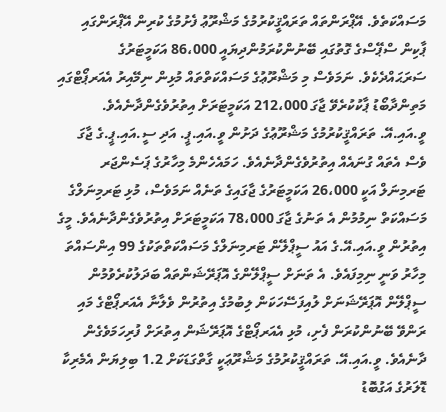މަސައްކަތެވެ. އޭޕްރަންތައް ތަރައްޤީކުރުމުގެ މަޝްރޫޢު ފެށުމުގެ ކުރިން އޭޕްރަންގައި ޕާކިން ސްޕޭސްގެ ގޮތުގައި ބޭނުންކުރަމުންދިޔައީ 86،000 އަކަމީޓަރުގެ ސަރަޙައްދެކެވެ. ނަމަވެސް މި މަޝްރޫޢުގެ މަސައްކަތްތައް މުޅިން ނިމޭއިރު އެއަރޕޯޓްގައި މަތިންދާބޯޑު ޕާކުކުރެވޭ ޖާގަ 212،000 އަކަމީޓަރަށް އިތުރުވެގެންދާނެއެވެ.
ވީ.އައި.އޭ. ތަރައްޤީކުރުމުގެ މަޝްރޫޢުގެ ދަށުން ވީ.އައި.ޕީ. އަދި ސީ.އައި.ޕީ.ގެ ޖާގަ ވެސް އެތައް ގުނައެއް އިތުރުވެގެންދާނެއެވެ. ހަމައެހެންމެ މިހާރުގެ ޕަސެންޖަރ ޓަރމިނަލް އަކީ 26،000 އަކަމީޓަރުގެ ޖާގައިގެ ތަނެއް ނަމަވެސް، މުޅި ޓަރމިނަލްގެ މަސައްކަތް ނިމުމުން އެ ތަނުގެ ޖާގަ 78،000 އަކަމީޓަރަށް އިތުރުވެގެންދާނެއެވެ. މީގެ އިތުރުން ވީ.އައި.އޭ.ގެ އައު ސީޕްލޭން ޓަރމިނަލްގެ މަސައްކަތްތަކުގެ 99 އިންސައްތަ މިހާރު ވަނީ ނިމިފައެވެ. އެ ތަނަށް ސީޕްލޭންގެ އޮޕަރޭޝަންތައް ބަދަލުކުރެވުމުން ސީޕްލޭން އޮޕަރޭޝަނަށް ލުއިފަސޭހަކަން ލިބުމުގެ އިތުރުން ވެލާނާ އެއަރޕޯޓްގެ މައި ރަންވޭ ބޭނުންކުރަން ފެށި، މުޅި އެއަރޕޯޓްގެ އޮޕަރޭޝަން އިތުރަށް ފުރިހަމަވެގެން ދާނެއެވެ. ވީ.އައި.އޭ. ތަރައްޤީކުރުމުގެ މަޝްރޫޢަކީ ގާތްގަޑަކަށް 1.2 ބިލިޔަން އެމެރިކާ ޑޮލަރުގެ އަގުބޮޑު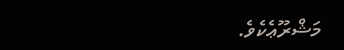މަޝްރޫޢެކެވެ.